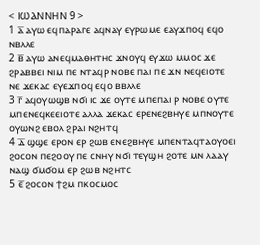< ⲒⲰⲀⲚⲚⲎⲚ 9 >
1 ⲁ̅ ⲁⲩⲱ ⲉϥⲡⲁⲣⲁⲅⲉ ⲁϥⲛⲁⲩ ⲉⲩⲣⲱⲙⲉ ⲉⲁⲩϫⲡⲟϥ ⲉϥⲟ ⲛⲃⲗⲗⲉ
2 ⲃ̅ ⲁⲩⲱ ⲁⲛⲉϥⲙⲁⲑⲏⲧⲏⲥ ϫⲛⲟⲩϥ ⲉⲩϫⲱ ⲙⲙⲟⲥ ϫⲉ ϩⲣⲁⲃⲃⲉⲓ ⲛⲓⲙ ⲡⲉ ⲛⲧⲁϥⲣ ⲛⲟⲃⲉ ⲡⲁⲓ ⲡⲉ ϫⲛ ⲛⲉϥⲉⲓⲟⲧⲉ ⲛⲉ ϫⲉⲕⲁⲥ ⲉⲩⲉϫⲡⲟϥ ⲉϥⲟ ⲃⲃⲗⲗⲉ
3 ⲅ̅ ⲁϥⲟⲩⲱϣⲃ ⲛϭⲓ ⲓⲥ ϫⲉ ⲟⲩⲧⲉ ⲙⲡⲉⲡⲁⲓ ⲣ ⲛⲟⲃⲉ ⲟⲩⲧⲉ ⲙⲡⲉⲛⲉϥⲕⲉⲉⲓⲟⲧⲉ ⲁⲗⲗⲁ ϫⲉⲕⲁⲥ ⲉⲣⲉⲛⲉϩⲃⲏⲩⲉ ⲙⲡⲛⲟⲩⲧⲉ ⲟⲩⲱⲛϩ ⲉⲃⲟⲗ ϩⲣⲁⲓ ⲛϩⲏⲧϥ
4 ⲇ̅ ϣϣⲉ ⲉⲣⲟⲛ ⲉⲣ ϩⲱⲃ ⲉⲛⲉϩⲃⲏⲩⲉ ⲙⲡⲉⲛⲧⲁϥⲧⲁⲟⲩⲟⲉⲓ ϩⲟⲥⲟⲛ ⲡⲉϩⲟⲟⲩ ⲡⲉ ⲥⲛⲏⲩ ⲛϭⲓ ⲧⲉⲩϣⲏ ϩⲟⲧⲉ ⲙⲛ ⲗⲁⲁⲩ ⲛⲁϣ ϭⲙϭⲟⲙ ⲉⲣ ϩⲱⲃ ⲛϩⲏⲧⲥ
5 ⲉ̅ ϩⲟⲥⲟⲛ ϯϩⲙ ⲡⲕⲟⲥⲙⲟⲥ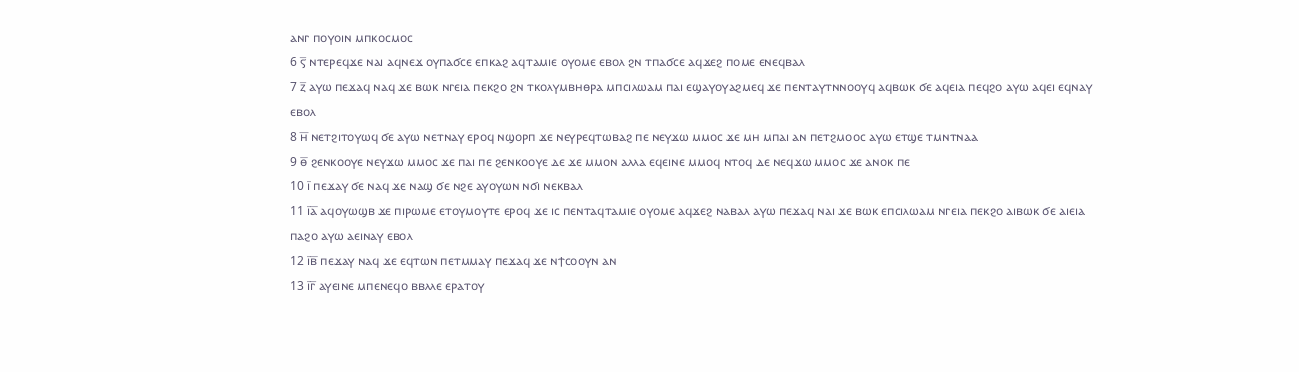ⲁⲛⲅ ⲡⲟⲩⲟⲓⲛ ⲙⲡⲕⲟⲥⲙⲟⲥ
6 ⲋ̅ ⲛⲧⲉⲣⲉϥϫⲉ ⲛⲁⲓ ⲁϥⲛⲉϫ ⲟⲩⲡⲁϭⲥⲉ ⲉⲡⲕⲁϩ ⲁϥⲧⲁⲙⲓⲉ ⲟⲩⲟⲙⲉ ⲉⲃⲟⲗ ϩⲛ ⲧⲡⲁϭⲥⲉ ⲁϥϫⲉϩ ⲡⲟⲙⲉ ⲉⲛⲉϥⲃⲁⲗ
7 ⲍ̅ ⲁⲩⲱ ⲡⲉϫⲁϥ ⲛⲁϥ ϫⲉ ⲃⲱⲕ ⲛⲅⲉⲓⲁ ⲡⲉⲕϩⲟ ϩⲛ ⲧⲕⲟⲗⲩⲙⲃⲏⲑⲣⲁ ⲙⲡⲥⲓⲗⲱⲁⲙ ⲡⲁⲓ ⲉϣⲁⲩⲟⲩⲁϩⲙⲉϥ ϫⲉ ⲡⲉⲛⲧⲁⲩⲧⲛⲛⲟⲟⲩϥ ⲁϥⲃⲱⲕ ϭⲉ ⲁϥⲉⲓⲁ ⲡⲉϥϩⲟ ⲁⲩⲱ ⲁϥⲉⲓ ⲉϥⲛⲁⲩ ⲉⲃⲟⲗ
8 ⲏ̅ ⲛⲉⲧϩⲓⲧⲟⲩⲱϥ ϭⲉ ⲁⲩⲱ ⲛⲉⲧⲛⲁⲩ ⲉⲣⲟϥ ⲛϣⲟⲣⲡ ϫⲉ ⲛⲉⲩⲣⲉϥⲧⲱⲃⲁϩ ⲡⲉ ⲛⲉⲩϫⲱ ⲙⲙⲟⲥ ϫⲉ ⲙⲏ ⲙⲡⲁⲓ ⲁⲛ ⲡⲉⲧϩⲙⲟⲟⲥ ⲁⲩⲱ ⲉⲧϣⲉ ⲧⲙⲛⲧⲛⲁⲁ
9 ⲑ̅ ϩⲉⲛⲕⲟⲟⲩⲉ ⲛⲉⲩϫⲱ ⲙⲙⲟⲥ ϫⲉ ⲡⲁⲓ ⲡⲉ ϩⲉⲛⲕⲟⲟⲩⲉ ⲇⲉ ϫⲉ ⲙⲙⲟⲛ ⲁⲗⲗⲁ ⲉϥⲉⲓⲛⲉ ⲙⲙⲟϥ ⲛⲧⲟϥ ⲇⲉ ⲛⲉϥϫⲱ ⲙⲙⲟⲥ ϫⲉ ⲁⲛⲟⲕ ⲡⲉ
10 ⲓ̅ ⲡⲉϫⲁⲩ ϭⲉ ⲛⲁϥ ϫⲉ ⲛⲁϣ ϭⲉ ⲛϩⲉ ⲁⲩⲟⲩⲱⲛ ⲛϭⲓ ⲛⲉⲕⲃⲁⲗ
11 ⲓ̅ⲁ̅ ⲁϥⲟⲩⲱϣⲃ ϫⲉ ⲡⲓⲣⲱⲙⲉ ⲉⲧⲟⲩⲙⲟⲩⲧⲉ ⲉⲣⲟϥ ϫⲉ ⲓⲥ ⲡⲉⲛⲧⲁϥⲧⲁⲙⲓⲉ ⲟⲩⲟⲙⲉ ⲁϥϫⲉϩ ⲛⲁⲃⲁⲗ ⲁⲩⲱ ⲡⲉϫⲁϥ ⲛⲁⲓ ϫⲉ ⲃⲱⲕ ⲉⲡⲥⲓⲗⲱⲁⲙ ⲛⲅⲉⲓⲁ ⲡⲉⲕϩⲟ ⲁⲓⲃⲱⲕ ϭⲉ ⲁⲓⲉⲓⲁ ⲡⲁϩⲟ ⲁⲩⲱ ⲁⲉⲓⲛⲁⲩ ⲉⲃⲟⲗ
12 ⲓ̅ⲃ̅ ⲡⲉϫⲁⲩ ⲛⲁϥ ϫⲉ ⲉϥⲧⲱⲛ ⲡⲉⲧⲙⲙⲁⲩ ⲡⲉϫⲁϥ ϫⲉ ⲛϯⲥⲟⲟⲩⲛ ⲁⲛ
13 ⲓ̅ⲅ̅ ⲁⲩⲉⲓⲛⲉ ⲙⲡⲉⲛⲉϥⲟ ⲃⲃⲗⲗⲉ ⲉⲣⲁⲧⲟⲩ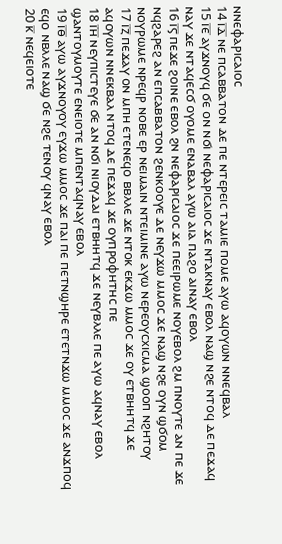ⲛⲛⲉⲫⲁⲣⲓⲥⲁⲓⲟⲥ
14 ⲓ̅ⲇ̅ ⲛⲉ ⲡⲥⲁⲃⲃⲁⲧⲟⲛ ⲇⲉ ⲡⲉ ⲛⲧⲉⲣⲉⲓⲥ ⲧⲁⲙⲓⲉ ⲡⲟⲙⲉ ⲁⲩⲱ ⲁϥⲟⲩⲱⲛ ⲛⲛⲉϥⲃⲁⲗ
15 ⲓ̅ⲉ̅ ⲁⲩϫⲛⲟⲩϥ ϭⲉ ⲟⲛ ⲛϭⲓ ⲛⲉⲫⲁⲣⲓⲥⲁⲓⲟⲥ ϫⲉ ⲛⲧⲁⲕⲛⲁⲩ ⲉⲃⲟⲗ ⲛⲁϣ ⲛϩⲉ ⲛⲧⲟϥ ⲇⲉ ⲡⲉϫⲁϥ ⲛⲁⲩ ϫⲉ ⲛⲧⲁϥⲉⲥϭ ⲟⲩⲟⲙⲉ ⲉⲛⲁⲃⲁⲗ ⲁⲩⲱ ⲁⲓⲁ ⲡⲁϩⲟ ⲁⲓⲛⲁⲩ ⲉⲃⲟⲗ
16 ⲓ̅ⲋ̅ ⲡⲉϫⲉ ϩⲟⲓⲛⲉ ⲉⲃⲟⲗ ϩⲛ ⲛⲉⲫⲁⲣⲓⲥⲁⲓⲟⲥ ϫⲉ ⲡⲉⲉⲓⲣⲱⲙⲉ ⲛⲟⲩⲉⲃⲟⲗ ϩⲙ ⲡⲛⲟⲩⲧⲉ ⲁⲛ ⲡⲉ ϫⲉ ⲛϥϩⲁⲣⲉϩ ⲁⲛ ⲉⲡⲥⲁⲃⲃⲁⲧⲟⲛ ϩⲉⲛⲕⲟⲟⲩⲉ ⲇⲉ ⲛⲉⲩϫⲱ ⲙⲙⲟⲥ ϫⲉ ⲛⲁϣ ⲛϩⲉ ⲟⲩⲛ ϣϭⲟⲙ ⲛⲟⲩⲣⲱⲙⲉ ⲛⲣⲉϥⲣ ⲛⲟⲃⲉ ⲉⲣ ⲛⲉⲓⲙⲁⲓⲛ ⲛⲧⲉⲓⲙⲓⲛⲉ ⲁⲩⲱ ⲛⲉⲣⲉⲟⲩⲥⲭⲓⲥⲙⲁ ϣⲟⲟⲡ ⲛϩⲏⲧⲟⲩ
17 ⲓ̅ⲍ̅ ⲡⲉϫⲁⲩ ⲟⲛ ⲙⲡⲏ ⲉⲧⲉⲛⲉϥⲟ ⲃⲃⲗⲗⲉ ϫⲉ ⲛⲧⲟⲕ ⲉⲕϫⲱ ⲙⲙⲟⲥ ϫⲉ ⲟⲩ ⲉⲧⲃⲏⲏⲧϥ ϫⲉ ⲁϥⲟⲩⲱⲛ ⲛⲛⲉⲕⲃⲁⲗ ⲛⲧⲟϥ ⲇⲉ ⲡⲉϫⲁϥ ϫⲉ ⲟⲩⲡⲣⲟⲫⲏⲧⲏⲥ ⲡⲉ
18 ⲓ̅ⲏ̅ ⲛⲉⲩⲡⲓⲥⲧⲉⲩⲉ ϭⲉ ⲁⲛ ⲛϭⲓ ⲛⲓⲟⲩⲇⲁⲓ ⲉⲧⲃⲏⲏⲧϥ ϫⲉ ⲛⲉⲩⲃⲗⲗⲉ ⲡⲉ ⲁⲩⲱ ⲁϥⲛⲁⲩ ⲉⲃⲟⲗ ϣⲁⲛⲧⲟⲩⲙⲟⲩⲧⲉ ⲉⲛⲉⲓⲟⲧⲉ ⲙⲡⲉⲛⲧⲁϥⲛⲁⲩ ⲉⲃⲟⲗ
19 ⲓ̅ⲑ̅ ⲁⲩⲱ ⲁⲩϫⲛⲟⲩⲟⲩ ⲉⲩϫⲱ ⲙⲙⲟⲥ ϫⲉ ⲡⲁⲓ ⲡⲉ ⲡⲉⲧⲛϣⲏⲣⲉ ⲉⲧⲉⲧⲛϫⲱ ⲙⲙⲟⲥ ϫⲉ ⲁⲛϫⲡⲟϥ ⲉϥⲟ ⲛⲃⲗⲗⲉ ⲛⲁϣ ϭⲉ ⲛϩⲉ ⲧⲉⲛⲟⲩ ϥⲛⲁⲩ ⲉⲃⲟⲗ
20 ⲕ̅ ⲛⲉϥⲉⲓⲟⲧⲉ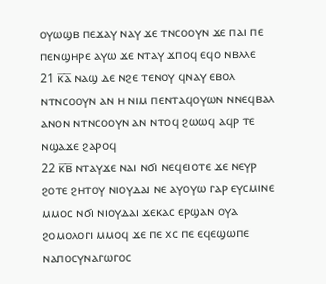ⲟⲩⲱϣⲃ ⲡⲉϫⲁⲩ ⲛⲁⲩ ϫⲉ ⲧⲛⲥⲟⲟⲩⲛ ϫⲉ ⲡⲁⲓ ⲡⲉ ⲡⲉⲛϣⲏⲣⲉ ⲁⲩⲱ ϫⲉ ⲛⲧⲁⲩ ϫⲡⲟϥ ⲉϥⲟ ⲛⲃⲗⲗⲉ
21 ⲕ̅ⲁ̅ ⲛⲁϣ ⲇⲉ ⲛϩⲉ ⲧⲉⲛⲟⲩ ϥⲛⲁⲩ ⲉⲃⲟⲗ ⲛⲧⲛⲥⲟⲟⲩⲛ ⲁⲛ ⲏ ⲛⲓⲙ ⲡⲉⲛⲧⲁϥⲟⲩⲱⲛ ⲛⲛⲉϥⲃⲁⲗ ⲁⲛⲟⲛ ⲛⲧⲛⲥⲟⲟⲩⲛ ⲁⲛ ⲛⲧⲟϥ ϩⲱⲱϥ ⲁϥⲣ ⲧⲉ ⲛϣⲁϫⲉ ϩⲁⲣⲟϥ
22 ⲕ̅ⲃ̅ ⲛⲧⲁⲩϫⲉ ⲛⲁⲓ ⲛϭⲓ ⲛⲉϥⲉⲓⲟⲧⲉ ϫⲉ ⲛⲉⲩⲣ ϩⲟⲧⲉ ϩⲏⲧⲟⲩ ⲛⲓⲟⲩⲇⲁⲓ ⲛⲉ ⲁⲩⲟⲩⲱ ⲅⲁⲣ ⲉⲩⲥⲙⲓⲛⲉ ⲙⲙⲟⲥ ⲛϭⲓ ⲛⲓⲟⲩⲇⲁⲓ ϫⲉⲕⲁⲥ ⲉⲣϣⲁⲛ ⲟⲩⲁ ϩⲟⲙⲟⲗⲟⲅⲓ ⲙⲙⲟϥ ϫⲉ ⲡⲉ ⲭⲥ ⲡⲉ ⲉϥⲉϣⲱⲡⲉ ⲛⲁⲡⲟⲥⲩⲛⲁⲅⲱⲅⲟⲥ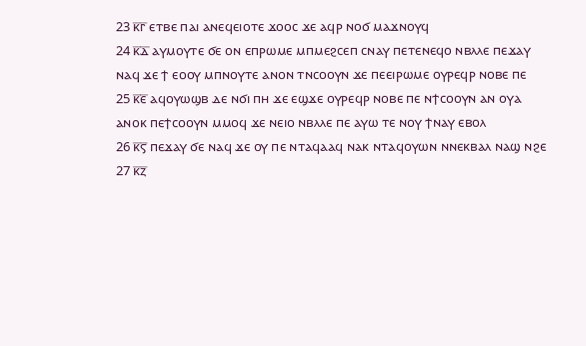23 ⲕ̅ⲅ̅ ⲉⲧⲃⲉ ⲡⲁⲓ ⲁⲛⲉϥⲉⲓⲟⲧⲉ ϫⲟⲟⲥ ϫⲉ ⲁϥⲣ ⲛⲟϭ ⲙⲁϫⲛⲟⲩϥ
24 ⲕ̅ⲇ̅ ⲁⲩⲙⲟⲩⲧⲉ ϭⲉ ⲟⲛ ⲉⲡⲣⲱⲙⲉ ⲙⲡⲙⲉϩⲥⲉⲡ ⲥⲛⲁⲩ ⲡⲉⲧⲉⲛⲉϥⲟ ⲛⲃⲗⲗⲉ ⲡⲉϫⲁⲩ ⲛⲁϥ ϫⲉ ϯ ⲉⲟⲟⲩ ⲙⲡⲛⲟⲩⲧⲉ ⲁⲛⲟⲛ ⲧⲛⲥⲟⲟⲩⲛ ϫⲉ ⲡⲉⲉⲓⲣⲱⲙⲉ ⲟⲩⲣⲉϥⲣ ⲛⲟⲃⲉ ⲡⲉ
25 ⲕ̅ⲉ̅ ⲁϥⲟⲩⲱϣⲃ ⲇⲉ ⲛϭⲓ ⲡⲏ ϫⲉ ⲉϣϫⲉ ⲟⲩⲣⲉϥⲣ ⲛⲟⲃⲉ ⲡⲉ ⲛϯⲥⲟⲟⲩⲛ ⲁⲛ ⲟⲩⲁ ⲁⲛⲟⲕ ⲡⲉϯⲥⲟⲟⲩⲛ ⲙⲙⲟϥ ϫⲉ ⲛⲉⲓⲟ ⲛⲃⲗⲗⲉ ⲡⲉ ⲁⲩⲱ ⲧⲉ ⲛⲟⲩ ϯⲛⲁⲩ ⲉⲃⲟⲗ
26 ⲕ̅ⲋ̅ ⲡⲉϫⲁⲩ ϭⲉ ⲛⲁϥ ϫⲉ ⲟⲩ ⲡⲉ ⲛⲧⲁϥⲁⲁϥ ⲛⲁⲕ ⲛⲧⲁϥⲟⲩⲱⲛ ⲛⲛⲉⲕⲃⲁⲗ ⲛⲁϣ ⲛϩⲉ
27 ⲕ̅ⲍ̅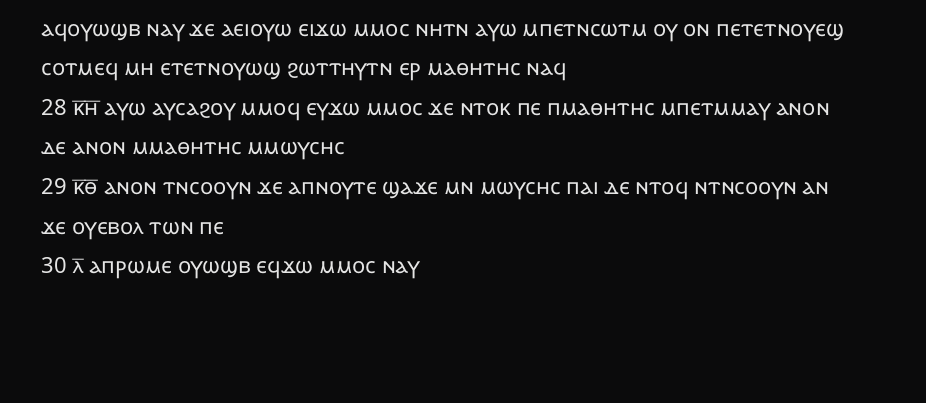ⲁϥⲟⲩⲱϣⲃ ⲛⲁⲩ ϫⲉ ⲁⲉⲓⲟⲩⲱ ⲉⲓϫⲱ ⲙⲙⲟⲥ ⲛⲏⲧⲛ ⲁⲩⲱ ⲙⲡⲉⲧⲛⲥⲱⲧⲙ ⲟⲩ ⲟⲛ ⲡⲉⲧⲉⲧⲛⲟⲩⲉϣ ⲥⲟⲧⲙⲉϥ ⲙⲏ ⲉⲧⲉⲧⲛⲟⲩⲱϣ ϩⲱⲧⲧⲏⲩⲧⲛ ⲉⲣ ⲙⲁⲑⲏⲧⲏⲥ ⲛⲁϥ
28 ⲕ̅ⲏ̅ ⲁⲩⲱ ⲁⲩⲥⲁϩⲟⲩ ⲙⲙⲟϥ ⲉⲩϫⲱ ⲙⲙⲟⲥ ϫⲉ ⲛⲧⲟⲕ ⲡⲉ ⲡⲙⲁⲑⲏⲧⲏⲥ ⲙⲡⲉⲧⲙⲙⲁⲩ ⲁⲛⲟⲛ ⲇⲉ ⲁⲛⲟⲛ ⲙⲙⲁⲑⲏⲧⲏⲥ ⲙⲙⲱⲩⲥⲏⲥ
29 ⲕ̅ⲑ̅ ⲁⲛⲟⲛ ⲧⲛⲥⲟⲟⲩⲛ ϫⲉ ⲁⲡⲛⲟⲩⲧⲉ ϣⲁϫⲉ ⲙⲛ ⲙⲱⲩⲥⲏⲥ ⲡⲁⲓ ⲇⲉ ⲛⲧⲟϥ ⲛⲧⲛⲥⲟⲟⲩⲛ ⲁⲛ ϫⲉ ⲟⲩⲉⲃⲟⲗ ⲧⲱⲛ ⲡⲉ
30 ⲗ̅ ⲁⲡⲣⲱⲙⲉ ⲟⲩⲱϣⲃ ⲉϥϫⲱ ⲙⲙⲟⲥ ⲛⲁⲩ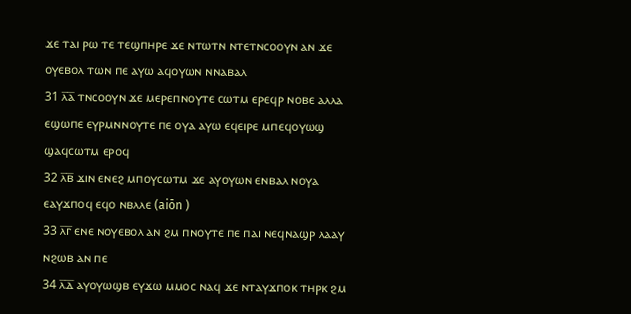ϫⲉ ⲧⲁⲓ ⲣⲱ ⲧⲉ ⲧⲉϣⲡⲏⲣⲉ ϫⲉ ⲛⲧⲱⲧⲛ ⲛⲧⲉⲧⲛⲥⲟⲟⲩⲛ ⲁⲛ ϫⲉ ⲟⲩⲉⲃⲟⲗ ⲧⲱⲛ ⲡⲉ ⲁⲩⲱ ⲁϥⲟⲩⲱⲛ ⲛⲛⲁⲃⲁⲗ
31 ⲗ̅ⲁ̅ ⲧⲛⲥⲟⲟⲩⲛ ϫⲉ ⲙⲉⲣⲉⲡⲛⲟⲩⲧⲉ ⲥⲱⲧⲙ ⲉⲣⲉϥⲣ ⲛⲟⲃⲉ ⲁⲗⲗⲁ ⲉϣⲱⲡⲉ ⲉⲩⲣⲙⲛⲛⲟⲩⲧⲉ ⲡⲉ ⲟⲩⲁ ⲁⲩⲱ ⲉϥⲉⲓⲣⲉ ⲙⲡⲉϥⲟⲩⲱϣ ϣⲁϥⲥⲱⲧⲙ ⲉⲣⲟϥ
32 ⲗ̅ⲃ̅ ϫⲓⲛ ⲉⲛⲉϩ ⲙⲡⲟⲩⲥⲱⲧⲙ ϫⲉ ⲁⲩⲟⲩⲱⲛ ⲉⲛⲃⲁⲗ ⲛⲟⲩⲁ ⲉⲁⲩϫⲡⲟϥ ⲉϥⲟ ⲛⲃⲗⲗⲉ (aiōn )
33 ⲗ̅ⲅ̅ ⲉⲛⲉ ⲛⲟⲩⲉⲃⲟⲗ ⲁⲛ ϩⲙ ⲡⲛⲟⲩⲧⲉ ⲡⲉ ⲡⲁⲓ ⲛⲉϥⲛⲁϣⲣ ⲗⲁⲁⲩ ⲛϩⲱⲃ ⲁⲛ ⲡⲉ
34 ⲗ̅ⲇ̅ ⲁⲩⲟⲩⲱϣⲃ ⲉⲩϫⲱ ⲙⲙⲟⲥ ⲛⲁϥ ϫⲉ ⲛⲧⲁⲩϫⲡⲟⲕ ⲧⲏⲣⲕ ϩⲙ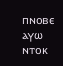ⲡⲛⲟⲃⲉ ⲁⲩⲱ ⲛⲧⲟⲕ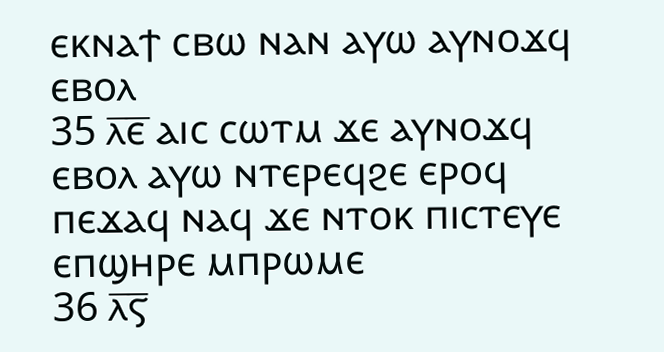ⲉⲕⲛⲁϯ ⲥⲃⲱ ⲛⲁⲛ ⲁⲩⲱ ⲁⲩⲛⲟϫϥ ⲉⲃⲟⲗ
35 ⲗ̅ⲉ̅ ⲁⲓⲥ ⲥⲱⲧⲙ ϫⲉ ⲁⲩⲛⲟϫϥ ⲉⲃⲟⲗ ⲁⲩⲱ ⲛⲧⲉⲣⲉϥϩⲉ ⲉⲣⲟϥ ⲡⲉϫⲁϥ ⲛⲁϥ ϫⲉ ⲛⲧⲟⲕ ⲡⲓⲥⲧⲉⲩⲉ ⲉⲡϣⲏⲣⲉ ⲙⲡⲣⲱⲙⲉ
36 ⲗ̅ⲋ̅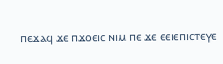ⲡⲉϫⲁϥ ϫⲉ ⲡϫⲟⲉⲓⲥ ⲛⲓⲙ ⲡⲉ ϫⲉ ⲉⲉⲓⲉⲡⲓⲥⲧⲉⲩⲉ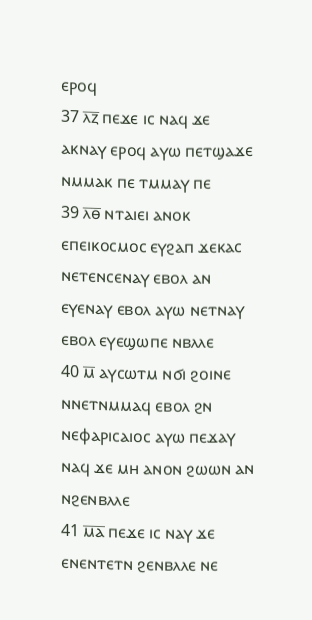ⲉⲣⲟϥ
37 ⲗ̅ⲍ̅ ⲡⲉϫⲉ ⲓⲥ ⲛⲁϥ ϫⲉ ⲁⲕⲛⲁⲩ ⲉⲣⲟϥ ⲁⲩⲱ ⲡⲉⲧϣⲁϫⲉ ⲛⲙⲙⲁⲕ ⲡⲉ ⲧⲙⲙⲁⲩ ⲡⲉ
39 ⲗ̅ⲑ̅ ⲛⲧⲁⲓⲉⲓ ⲁⲛⲟⲕ ⲉⲡⲉⲓⲕⲟⲥⲙⲟⲥ ⲉⲩϩⲁⲡ ϫⲉⲕⲁⲥ ⲛⲉⲧⲉⲛⲥⲉⲛⲁⲩ ⲉⲃⲟⲗ ⲁⲛ ⲉⲩⲉⲛⲁⲩ ⲉⲃⲟⲗ ⲁⲩⲱ ⲛⲉⲧⲛⲁⲩ ⲉⲃⲟⲗ ⲉⲩⲉϣⲱⲡⲉ ⲛⲃⲗⲗⲉ
40 ⲙ̅ ⲁⲩⲥⲱⲧⲙ ⲛϭⲓ ϩⲟⲓⲛⲉ ⲛⲛⲉⲧⲛⲙⲙⲁϥ ⲉⲃⲟⲗ ϩⲛ ⲛⲉⲫⲁⲣⲓⲥⲁⲓⲟⲥ ⲁⲩⲱ ⲡⲉϫⲁⲩ ⲛⲁϥ ϫⲉ ⲙⲏ ⲁⲛⲟⲛ ϩⲱⲱⲛ ⲁⲛ ⲛϩⲉⲛⲃⲗⲗⲉ
41 ⲙ̅ⲁ̅ ⲡⲉϫⲉ ⲓⲥ ⲛⲁⲩ ϫⲉ ⲉⲛⲉⲛⲧⲉⲧⲛ ϩⲉⲛⲃⲗⲗⲉ ⲛⲉ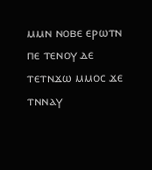ⲙⲙⲛ ⲛⲟⲃⲉ ⲉⲣⲱⲧⲛ ⲡⲉ ⲧⲉⲛⲟⲩ ⲇⲉ ⲧⲉⲧⲛϫⲱ ⲙⲙⲟⲥ ϫⲉ ⲧⲛⲛⲁⲩ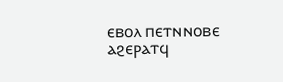ⲉⲃⲟⲗ ⲡⲉⲧⲛⲛⲟⲃⲉ ⲁϩⲉⲣⲁⲧϥ